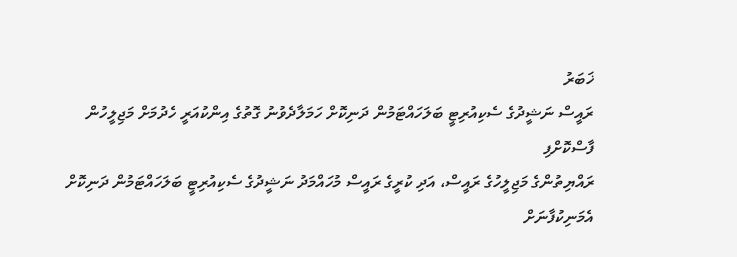ޚަބަރު
ރައީސް ނަޝީދުގެ ސެކިއުރިޓީ ބަލަހައްޓަމުން ދަނިކޮށް ހަމަލާދެވުނު ގޮތުގެ އިންކުއަރީ ހެދުމަށް މަޖިލީހުން ފާސްކޮށްފި
ރައްޔިތުންގެ މަޖިލީހުގެ ރައީސް، އަދި ކުރީގެ ރައީސް މުހައްމަދު ނަޝީދުގެ ސެކިއުރިޓީ ބަލަހައްޓަމުން ދަނިކޮށް އެމަނިކުފާނަށް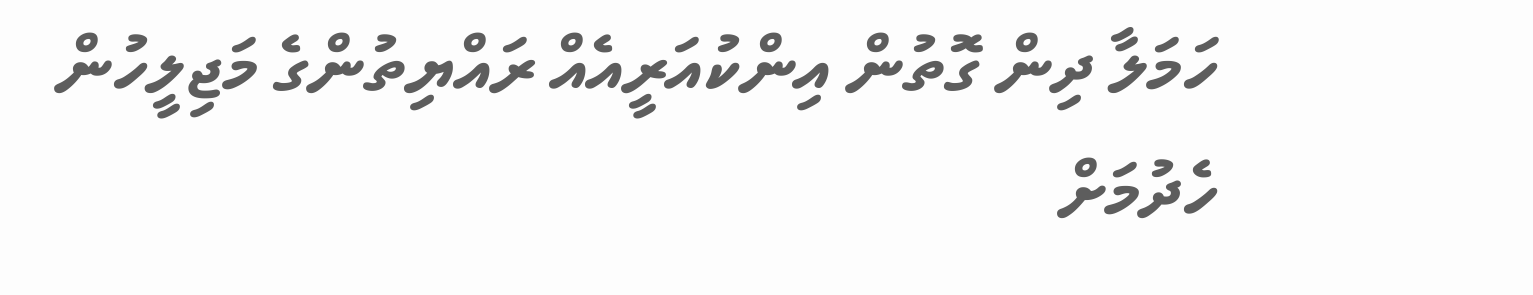ހަމަލާ ދިން ގޮތުން އިންކުއަރީއެއް ރައްޔިތުންގެ މަޖިލީހުން ހެދުމަށް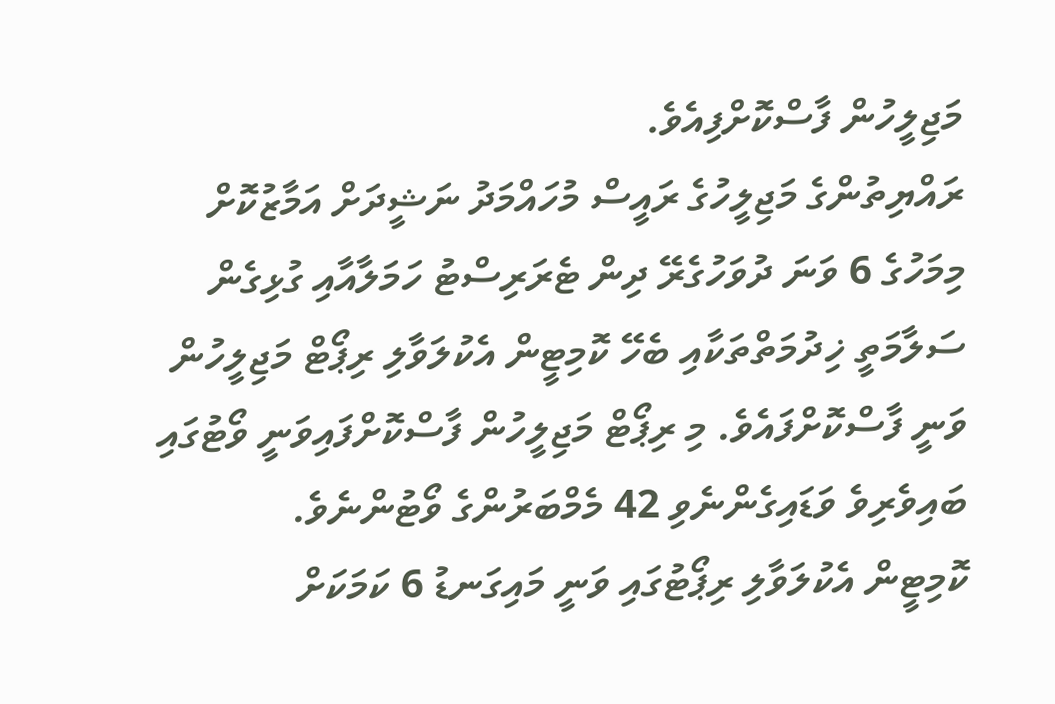މަޖިލީހުން ފާސްކޮށްފިއެވެ.
ރައްޔިތުންގެ މަޖިލީހުގެ ރައީސް މުހައްމަދު ނަޝީދަށް އަމާޒުކޮށް މިމަހުގެ 6 ވަނަ ދުވަހުގެރޭ ދިން ޓެރަރިސްޓު ހަމަލާއާއި ގުޅިގެން ސަލާމަތީ ޚިދުމަތްތަކާއި ބެހޭ ކޮމިޓީން އެކުލަވާލި ރިޕޯޓް މަޖިލީހުން ވަނީ ފާސްކޮށްފައެވެ. މި ރިޕޯޓް މަޖިލީހުން ފާސްކޮށްފައިވަނީ ވޯޓުގައި ބައިވެރިވެ ވަޑައިގެންނެވި 42 މެމްބަރުންގެ ވޯޓުންނެވެ.
ކޮމިޓީން އެކުލަވާލި ރިޕޯޓުގައި ވަނީ މައިގަނޑު 6 ކަމަކަށް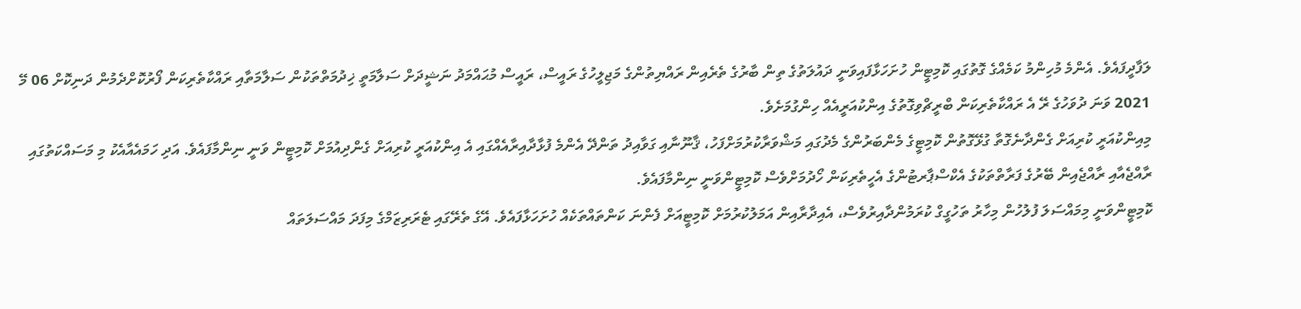ލަފާދީފައެވެ. އެންމެ މުހިންމު ކަމެއްގެ ގޮތުގައި ކޮމިޓީން ހުށަހަޅާފައިވަނީ ދައުލަތުގެ ތިން ބާރުގެ ތެރެއިން ރައްޔިތުންގެ މަޖިލީހުގެ ރައީސް، ރައީސް މުޙައްމަދު ނަޝީދަށް ސަލާމަތީ ޚިދުމަތްތަކުން ސަލާމަތާއި ރައްކާތެރިކަން ފޯރުކޮށްދެމުން ދަނިކޮށް 06 މޭ 2021 ވަނަ ދުވަހުގެ ރޭ އެ ރައްކާތެރިކަން ބްރީޗްވިގޮތުގެ އިންކުއަރީއެއް ހިންގުމަށެވެ.
މިއިންކުއަރީ ކުރިއަށް ގެންދާނެގޮތާ ގުޅޭގޮތުން ކޮމިޓީގެ މެންބަރުންގެ މެދުގައި މަޝްވަރާކުރުމަށްފަހު، ޤާނޫނާއި ގަވާއިދު ތަންދޭ އެންމެ ފުޅާދާއިރާއެއްގައި އެ އިންކުއަރީ ކުރިއަށް ގެންދިއުމަށް ކޮމިޓީން ވަނީ ނިންމާފައެވެ. އަދި ހަމައެއާއެކު މި މަސައްކަތުގައި ރާއްޖެއާއި ރާއްޖެއިން ބޭރުގެ ފަރާތްތަކުގެ އެކްސްޕާރޓުންގެ އެހީތެރިކަން ހޯދުމަށްވެސް ކޮމިޓީންވަނީ ނިންމާފައެވެ.
ކޮމިޓީންވަނީ މިމައްސަލަ ފުލުހުން މިހާރު ތަހުގީގް ކުރަމުންދާއިރުވެސް، އެއިދާރާއިން އަމަލުކުރުމަށް ކޮމިޓީއަށް ފެންނަ ކަންތައްތަކެއް ހުށަހަޅާފައެވެ. އޭގެ ތެރޭގައި ޓެރަރިޒަމްގެ މިފަދަ މައްސަލަތައް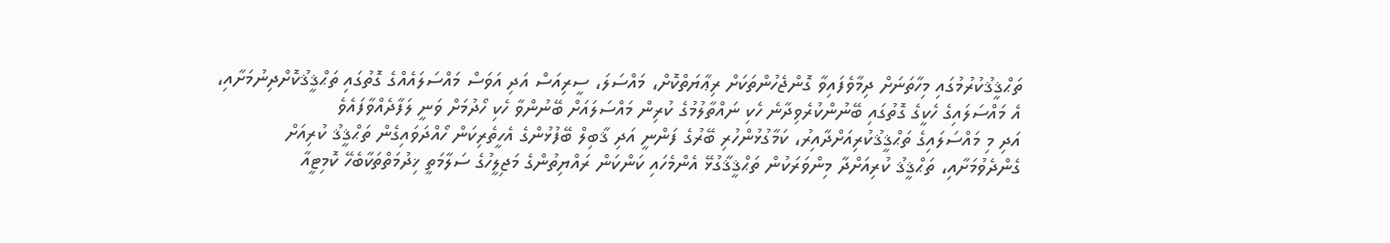ތަޙްޤީޤުކުރުމުގައި މިހާތަނަށް ދިމާވެފައިވާ ގޮންޖެހުންތަކަށް ރިޢާޔަތްކޮށް، މައްސަލަ، ސީރިއަސް އަދި އަވަސް މައްސަލައެއްގެ ގޮތުގައި ތަޙްޤީޤުކޮށްދިނުމަށާއި، އެ މައްސަލައިގެ ހެކީގެ ގޮތުގައި ބޭނުންކުރެވިދާނެ ހެކި ނައްތާލުމުގެ ކުރިން މައްސަލައަށް ބޭނުންވާ ހެކި ހޯދުމަށް ވަނީ ލަފާދެއްވާފައެވެ
އަދި މި މައްސަލައިގެ ތަޙްޤީޤުކުރިއަށްދާއިރު، ކަމާގުޅުންހުރި ބޭރުގެ ފަންނީ އަދި ޤާބިލް ބޭފުޅުންގެ އެހީތެރިކަން ހޯއްދަވައިގެން ތަޙްޤީޤު ކުރިއަށް ގެންދެވުމަށާއި، ތަޙްޤީޤު ކުރިއަށްދާ މިންވަރަކުން ތަޙްޤީޤާގުޅޭ އެންމެހައި ކަންކަން ރައްޔިތުންގެ މަޖިލީހުގެ ސަލާމަތީ ޚިދުމަތްތަކާބެހޭ ކޮމިޓީއާ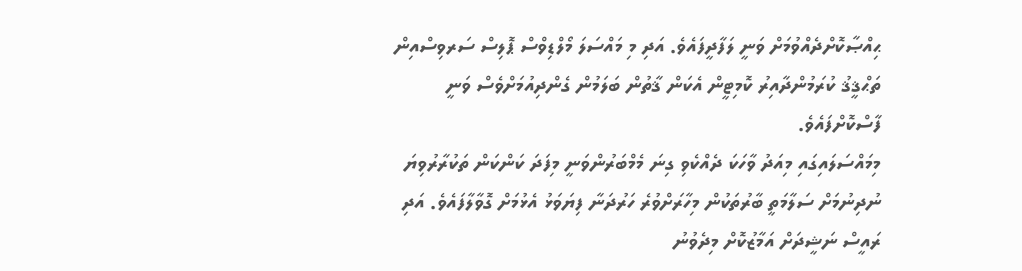ޙިއްޞާކޮށްދެއްވުމަށް ވަނީ ލަފާދީފައެވެ. އަދި މި މައްސަލަ މޯލްޑިވްސް ޕޮލިސް ސަރވިސްއިން ތަޙްޤީޤު ކުރަމުންދާއިރު ކޮމިޓީން އެކަން ޤާތުން ބަލަމުން ގެންދިއުމަށްވެސް ވަނީ ފާސްކޮށްފައެވެ.
މިމައްސަލައިގައި މިއަދު ވާހަކަ ދެއްކެވި ގިނަ މެމްބަރުންވަނީ މިފަދަ ކަންކަން ތަކުރާރުވިޔަ ނުދިނުމަށް ސަލާމަތީ ބާރުތަކުން މިހާރަށްވުރެ ހަރުދަނާ ފިޔަވަޅު އެޅުމަށް ގޮވާލާފައެވެ. އަދި ރައީސް ނަޝީދަށް އަމާޒުކޮށް މިދެވުނު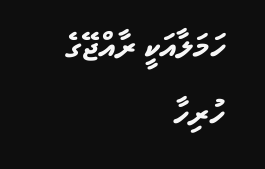ހަމަލާއަކީ ރާއްޖޭގެ ހުރިހާ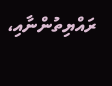ރައްޔިތުންނާއި،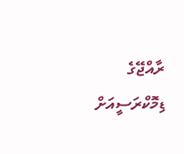ރާއްޖޭގެ ޑިމޮކްރަސީއަށް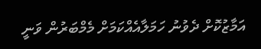އަމާޒުކޮށް ދެވުނު ހަމަލާއެއްކަމަށް މެމްބަރުން ވަނީ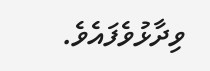ވިދާޅުވެފައެވެ.